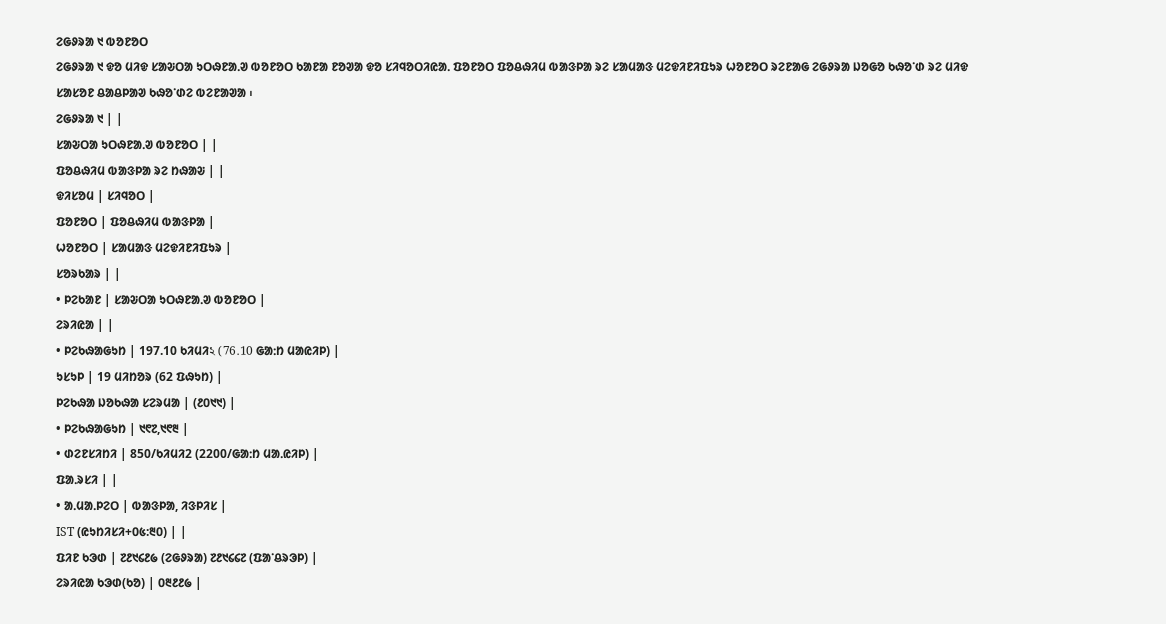ᱮᱜᱽᱨᱟ ᱑ ᱵᱚᱱᱚᱛ
ᱮᱜᱽᱨᱟ ᱑ ᱫᱚ ᱢᱤᱫ ᱥᱟᱶᱛᱟ ᱩᱛᱷᱱᱟᱹᱣ ᱵᱚᱱᱚᱛ ᱠᱟᱱᱟ ᱱᱚᱣᱟ ᱫᱚ ᱥᱤᱧᱚᱛᱤᱭᱟᱹ ᱯᱚᱱᱚᱛ ᱯᱚᱪᱷᱤᱢ ᱵᱟᱝᱞᱟ ᱨᱮ ᱥᱟᱢᱟᱝ ᱢᱮᱫᱤᱱᱤᱯᱩᱨ ᱦᱚᱱᱚᱛ ᱨᱮᱱᱟᱜ ᱮᱜᱽᱨᱟ ᱡᱚᱜᱚ ᱠᱷᱚᱸᱰ ᱨᱮ ᱢᱤᱫ ᱥᱟᱥᱚᱱ ᱪᱟᱪᱞᱟᱣ ᱠᱷᱚᱸᱰᱮ ᱵᱮᱱᱟᱣᱟ ᱾
ᱮᱜᱽᱨᱟ ᱑ | |
ᱥᱟᱶᱛᱟ ᱩᱛᱷᱱᱟᱹᱣ ᱵᱚᱱᱚᱛ | |
ᱯᱚᱪᱷᱤᱢ ᱵᱟᱝᱞᱟ ᱨᱮ ᱴᱷᱟᱶ | |
ᱫᱤᱥᱚᱢ | ᱥᱤᱧᱚᱛ |
ᱯᱚᱱᱚᱛ | ᱯᱚᱪᱷᱤᱢ ᱵᱟᱝᱞᱟ |
ᱦᱚᱱᱚᱛ | ᱥᱟᱢᱟᱝ ᱢᱮᱫᱤᱱᱤᱯᱩᱨ |
ᱥᱚᱨᱠᱟᱨ | |
• ᱞᱮᱠᱟᱱ | ᱥᱟᱶᱛᱟ ᱩᱛᱷᱱᱟᱹᱣ ᱵᱚᱱᱚᱛ |
ᱮᱨᱤᱭᱟ | |
• ᱞᱮᱠᱷᱟᱜᱩᱴ | 197.10 ᱠᱤᱢᱤ২ (76.10 ᱜᱟᱺᱴ ᱢᱟᱭᱤᱞ) |
ᱩᱥᱩᱞ | 19 ᱢᱤᱴᱚᱨ (62 ᱯᱷᱩᱴ) |
ᱞᱮᱠᱷᱟ ᱡᱚᱠᱷᱟ ᱥᱮᱨᱢᱟ | (᱒᱐᱑᱑) |
• ᱞᱮᱠᱷᱟᱜᱩᱴ | ᱑᱖᱗,᱑᱖᱓ |
• ᱰᱮᱱᱥᱤᱴᱤ | 850/ᱠᱤᱢᱤ2 (2200/ᱜᱟᱺᱴ ᱢᱟᱹᱭᱤᱞ) |
ᱯᱟᱹᱨᱥᱤ | |
• ᱟᱹᱢᱟᱹᱞᱮᱛ | ᱵᱟᱝᱞᱟ, ᱤᱝᱞᱤᱥ |
IST (ᱭᱩᱴᱤᱥᱤ+᱐᱕:᱓᱐) | |
ᱯᱤᱱ ᱠᱳᱰ | ᱗᱒᱑᱔᱒᱙ (ᱮᱜᱽᱨᱟ) ᱗᱒᱑᱔᱔᱗ (ᱯᱟᱸᱪᱨᱳᱞ) |
ᱮᱨᱤᱭᱟ ᱠᱳᱰ(ᱠᱚ) | ᱐᱓᱒᱒᱙ |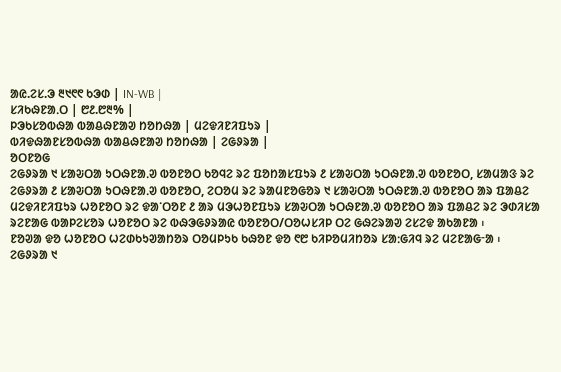ᱟᱭ.ᱮᱥ.ᱳ ᱓᱑᱖᱖ ᱠᱳᱰ | IN-WB |
ᱥᱤᱠᱷᱱᱟᱹᱛ | ᱘᱒.᱘᱓% |
ᱞᱳᱠᱥᱚᱵᱷᱟ ᱵᱟᱪᱷᱱᱟᱣ ᱴᱚᱴᱷᱟ | ᱢᱮᱫᱤᱱᱤᱯᱩᱨ |
ᱵᱤᱫᱷᱟᱱᱥᱚᱵᱷᱟ ᱵᱟᱪᱷᱱᱟᱣ ᱴᱚᱴᱷᱟ | ᱮᱜᱽᱨᱟ |
ᱚᱛᱱᱚᱜ
ᱮᱜᱽᱨᱟ ᱑ ᱥᱟᱶᱛᱟ ᱩᱛᱷᱱᱟᱹᱣ ᱵᱚᱱᱚᱛ ᱠᱚᱧᱮ ᱨᱮ ᱯᱚᱴᱟᱥᱯᱩᱨ ᱒ ᱥᱟᱶᱛᱟ ᱩᱛᱷᱱᱟᱹᱣ ᱵᱚᱱᱚᱛ, ᱥᱟᱢᱟᱝ ᱨᱮ ᱮᱜᱽᱨᱟ ᱒ ᱥᱟᱶᱛᱟ ᱩᱛᱷᱱᱟᱹᱣ ᱵᱚᱱᱚᱛ, ᱮᱛᱚᱢ ᱨᱮ ᱨᱟᱢᱱᱚᱜᱚᱨ ᱑ ᱥᱟᱶᱛᱟ ᱩᱛᱷᱱᱟᱹᱣ ᱵᱚᱱᱚᱛ ᱟᱨ ᱯᱟᱪᱮ ᱢᱮᱫᱤᱱᱤᱯᱩᱨ ᱦᱚᱱᱚᱛ ᱨᱮ ᱫᱟᱸᱛᱚᱱ ᱒ ᱟᱨ ᱢᱳᱦᱚᱱᱯᱩᱨ ᱥᱟᱶᱛᱟ ᱩᱛᱷᱱᱟᱹᱣ ᱵᱚᱱᱚᱛ ᱟᱨ ᱯᱟᱪᱮ ᱨᱮ ᱳᱰᱤᱥᱟ ᱨᱮᱱᱟᱜ ᱵᱟᱞᱮᱥᱚᱨ ᱦᱚᱱᱚᱛ ᱨᱮ ᱵᱷᱳᱜᱽᱨᱟᱭ ᱵᱚᱱᱚᱛ/ᱛᱚᱦᱥᱤᱞ ᱛᱮ ᱜᱷᱮᱨᱟᱣ ᱮᱥᱮᱫ ᱟᱠᱟᱱᱟ ᱾
ᱱᱚᱣᱟ ᱫᱚ ᱦᱚᱱᱚᱛ ᱦᱮᱰᱠᱩᱣᱟᱴᱚᱨ ᱛᱚᱢᱞᱩᱠ ᱠᱷᱚᱱ ᱫᱚ ᱖᱘ ᱠᱤᱞᱚᱢᱤᱴᱚᱨ ᱥᱟᱺᱜᱤᱧ ᱨᱮ ᱢᱮᱱᱟᱜᱼᱟ ᱾
ᱮᱜᱽᱨᱟ ᱑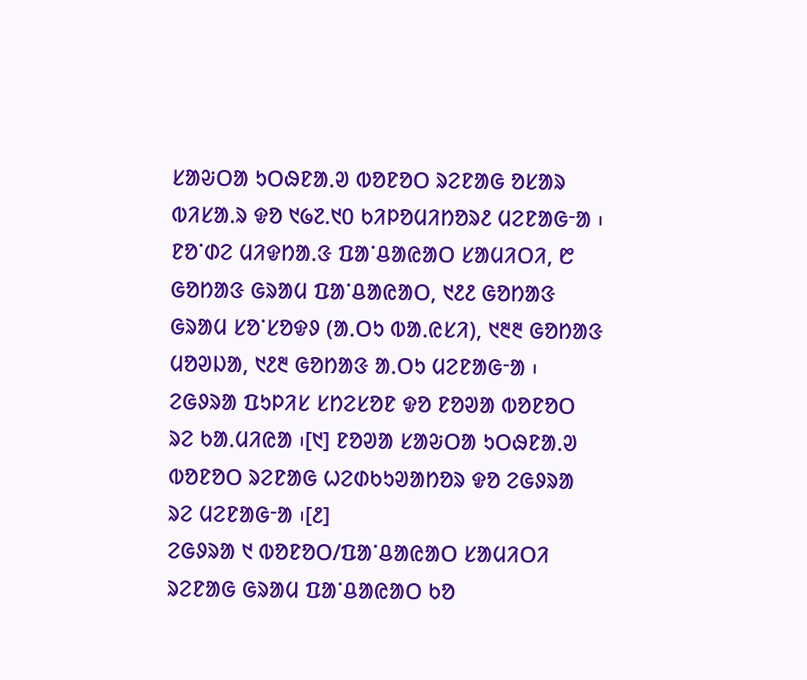ᱥᱟᱶᱛᱟ ᱩᱛᱷᱱᱟᱹᱣ ᱵᱚᱱᱚᱛ ᱨᱮᱱᱟᱜ ᱚᱥᱟᱨ ᱵᱤᱥᱟᱹᱨ ᱫᱚ ᱑᱙᱗.᱑᱐ ᱠᱤᱞᱚᱢᱤᱴᱚᱨ᱒ ᱢᱮᱱᱟᱜᱼᱟ ᱾ ᱱᱚᱸᱰᱮ ᱢᱤᱫᱴᱟᱹᱝ ᱯᱟᱸᱪᱟᱭᱟᱛ ᱥᱟᱢᱤᱛᱤ, ᱘ ᱜᱚᱴᱟᱝ ᱜᱨᱟᱢ ᱯᱟᱸᱪᱟᱭᱟᱛ, ᱑᱒᱒ ᱜᱚᱴᱟᱝ ᱜᱨᱟᱢ ᱥᱚᱸᱥᱚᱫᱽ (ᱟᱹᱛᱩ ᱵᱟᱹᱭᱥᱤ), ᱑᱓᱓ ᱜᱚᱴᱟᱝ ᱢᱚᱣᱡᱟ, ᱑᱒᱓ ᱜᱚᱴᱟᱝ ᱟᱹᱛᱩ ᱢᱮᱱᱟᱜᱼᱟ ᱾ ᱮᱜᱽᱨᱟ ᱯᱩᱞᱤᱥ ᱥᱴᱮᱥᱚᱱ ᱫᱚ ᱱᱚᱣᱟ ᱵᱚᱱᱚᱛ ᱨᱮ ᱠᱟᱹᱢᱤᱭᱟ ᱾[᱑] ᱱᱚᱣᱟ ᱥᱟᱶᱛᱟ ᱩᱛᱷᱱᱟᱹᱣ ᱵᱚᱱᱚᱛ ᱨᱮᱱᱟᱜ ᱦᱮᱰᱠᱩᱣᱟᱴᱚᱨ ᱫᱚ ᱮᱜᱽᱨᱟ ᱨᱮ ᱢᱮᱱᱟᱜᱼᱟ ᱾[᱒]
ᱮᱜᱽᱨᱟ ᱑ ᱵᱚᱱᱚᱛ/ᱯᱟᱸᱪᱟᱭᱟᱛ ᱥᱟᱢᱤᱛᱤ ᱨᱮᱱᱟᱜ ᱜᱨᱟᱢ ᱯᱟᱸᱪᱟᱭᱟᱛ ᱠᱚ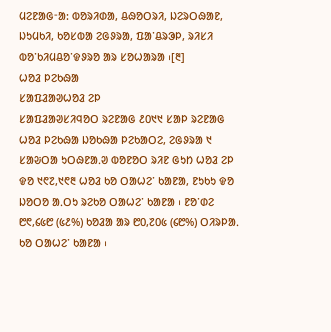ᱢᱮᱱᱟᱜᱼᱟ: ᱵᱚᱨᱤᱰᱟ, ᱪᱷᱚᱛᱨᱤ, ᱡᱮᱨᱛᱷᱟᱱ, ᱡᱩᱢᱠᱤ, ᱠᱚᱥᱵᱟ ᱮᱜᱽᱨᱟ, ᱯᱟᱸᱪᱨᱳᱞ, ᱨᱤᱥᱤ ᱵᱚᱸᱠᱤᱢᱪᱚᱸᱫᱽᱨᱚ ᱟᱨ ᱥᱚᱦᱟᱨᱟ ᱾[᱓]
ᱦᱚᱲ ᱞᱮᱠᱷᱟ
ᱥᱟᱯᱲᱟᱣᱦᱚᱲ ᱮᱞ
ᱥᱟᱯᱲᱟᱣᱥᱤᱧᱚᱛ ᱨᱮᱱᱟᱜ ᱒᱐᱑᱑ ᱥᱟᱞ ᱨᱮᱱᱟᱜ ᱦᱚᱲ ᱞᱮᱠᱷᱟ ᱡᱚᱠᱷᱟ ᱞᱮᱠᱟᱛᱮ, ᱮᱜᱽᱨᱟ ᱑ ᱥᱟᱶᱛᱟ ᱩᱛᱷᱱᱟᱹᱣ ᱵᱚᱱᱚᱛ ᱨᱤᱱ ᱜᱩᱴ ᱦᱚᱲ ᱮᱞ ᱫᱚ ᱑᱖᱗,᱑᱖᱓ ᱦᱚᱲ ᱠᱚ ᱛᱟᱦᱮᱸ ᱠᱟᱱᱟ, ᱱᱩᱠᱩ ᱫᱚ ᱡᱚᱛᱚ ᱟᱹᱛᱩ ᱨᱮᱠᱚ ᱛᱟᱦᱮᱸ ᱠᱟᱱᱟ ᱾ ᱱᱚᱸᱰᱮ ᱘᱖,᱔᱕᱘ (᱕᱒%) ᱠᱚᱲᱟ ᱟᱨ ᱘᱐,᱗᱐᱕ (᱔᱘%) ᱛᱤᱨᱞᱟᱹ ᱠᱚ ᱛᱟᱦᱮᱸ ᱠᱟᱱᱟ ᱾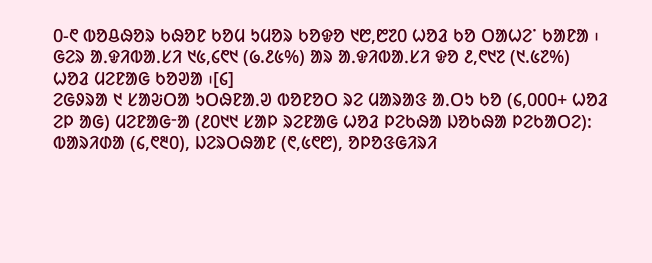᱐-᱖ ᱵᱚᱪᱷᱚᱨ ᱠᱷᱚᱱ ᱠᱚᱢ ᱩᱢᱚᱨ ᱠᱚᱫᱚ ᱑᱘,᱘᱗᱐ ᱦᱚᱲ ᱠᱚ ᱛᱟᱦᱮᱸ ᱠᱟᱱᱟ ᱾ ᱜᱮᱨ ᱟᱹᱫᱤᱵᱟᱹᱥᱤ ᱑᱕,᱔᱖᱑ (᱙.᱒᱕%) ᱟᱨ ᱟᱹᱫᱤᱵᱟᱹᱥᱤ ᱫᱚ ᱒,᱖᱑᱗ (᱑.᱕᱗%) ᱦᱚᱲ ᱢᱮᱱᱟᱜ ᱠᱚᱣᱟ ᱾[᱔]
ᱮᱜᱽᱨᱟ ᱑ ᱥᱟᱶᱛᱟ ᱩᱛᱷᱱᱟᱹᱣ ᱵᱚᱱᱚᱛ ᱨᱮ ᱢᱟᱨᱟᱝ ᱟᱹᱛᱩ ᱠᱚ (᱔,᱐᱐᱐+ ᱦᱚᱲ ᱮᱞ ᱟᱜ) ᱢᱮᱱᱟᱜᱼᱟ (᱒᱐᱑᱑ ᱥᱟᱞ ᱨᱮᱱᱟᱜ ᱦᱚᱲ ᱞᱮᱠᱷᱟ ᱡᱚᱠᱷᱟ ᱞᱮᱠᱟᱛᱮ): ᱵᱟᱨᱤᱰᱟ (᱔,᱖᱓᱐), ᱡᱮᱨᱛᱷᱟᱱ (᱖,᱕᱖᱘), ᱚᱞᱚᱝᱜᱤᱨᱤ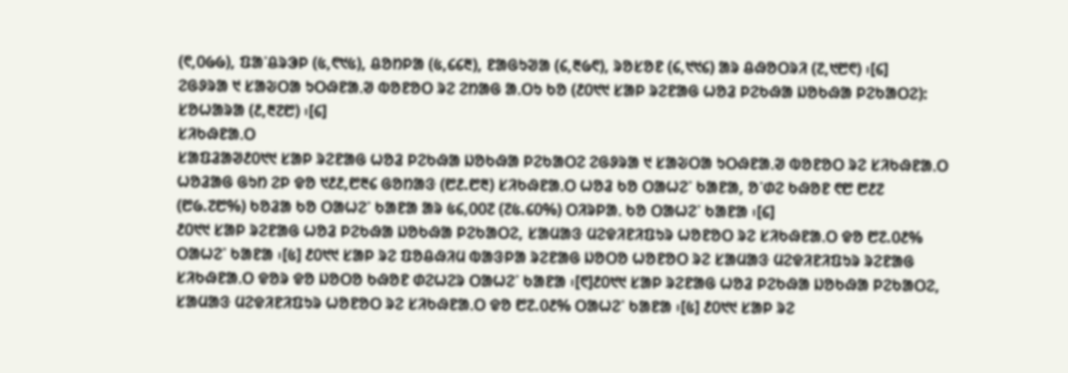(᱖,᱐᱙᱙), ᱯᱟᱸᱪᱨᱳᱞ (᱕,᱖᱑᱕), ᱪᱚᱴᱞᱟ (᱕,᱔᱔᱓), ᱱᱟᱜᱩᱣᱟ (᱔,᱓᱙᱖), ᱨᱚᱥᱚᱱ (᱔,᱑᱑᱔) ᱟᱨ ᱪᱷᱚᱛᱨᱤ (᱗,᱑᱘᱖) ᱾[᱔]
ᱮᱜᱽᱨᱟ ᱑ ᱥᱟᱶᱛᱟ ᱩᱛᱷᱱᱟᱹᱣ ᱵᱚᱱᱚᱛ ᱨᱮ ᱮᱴᱟᱜ ᱟᱹᱛᱩ ᱠᱚ (᱒᱐᱑᱑ ᱥᱟᱞ ᱨᱮᱱᱟᱜ ᱦᱚᱲ ᱞᱮᱠᱷᱟ ᱡᱚᱠᱷᱟ ᱞᱮᱠᱟᱛᱮ): ᱥᱚᱦᱟᱨᱟ (᱒,᱓᱗᱘) ᱾[᱔]
ᱥᱤᱠᱷᱱᱟᱹᱛ
ᱥᱟᱯᱲᱟᱣ᱒᱐᱑᱑ ᱥᱟᱞ ᱨᱮᱱᱟᱜ ᱦᱚᱲ ᱞᱮᱠᱷᱟ ᱡᱚᱠᱷᱟ ᱞᱮᱠᱟᱛᱮ ᱮᱜᱽᱨᱟ ᱑ ᱥᱟᱶᱛᱟ ᱩᱛᱷᱱᱟᱹᱣ ᱵᱚᱱᱚᱛ ᱨᱮ ᱥᱤᱠᱷᱱᱟᱹᱛ ᱦᱚᱲᱟᱜ ᱜᱩᱴ ᱮᱞ ᱫᱚ ᱑᱒᱒,᱘᱓᱔ ᱜᱚᱴᱟᱝ (᱘᱒.᱘᱓) ᱥᱤᱠᱷᱱᱟᱹᱛ ᱦᱚᱲ ᱠᱚ ᱛᱟᱦᱮᱸ ᱠᱟᱱᱟ, ᱚᱸᱰᱮ ᱠᱷᱚᱱ ᱖᱘ ᱘᱒᱗ (᱘᱙.᱗᱘%) ᱠᱚᱲᱟ ᱠᱚ ᱛᱟᱦᱮᱸ ᱠᱟᱱᱟ ᱟᱨ ᱕᱔,᱐᱐᱗ (᱗᱕.᱔᱐%) ᱛᱤᱨᱞᱟᱹ ᱠᱚ ᱛᱟᱦᱮᱸ ᱠᱟᱱᱟ ᱾[᱔]
᱒᱐᱑᱑ ᱥᱟᱞ ᱨᱮᱱᱟᱜ ᱦᱚᱲ ᱞᱮᱠᱷᱟ ᱡᱚᱠᱷᱟ ᱞᱮᱠᱟᱛᱮ, ᱥᱟᱢᱟᱝ ᱢᱮᱫᱤᱱᱤᱯᱩᱨ ᱦᱚᱱᱚᱛ ᱨᱮ ᱥᱤᱠᱷᱱᱟᱹᱛ ᱫᱚ ᱘᱗.᱐᱒% ᱛᱟᱦᱮᱸ ᱠᱟᱱᱟ ᱾[᱕] ᱒᱐᱑᱑ ᱥᱟᱞ ᱨᱮ ᱯᱚᱪᱷᱤᱢ ᱵᱟᱝᱞᱟ ᱨᱮᱱᱟᱜ ᱡᱚᱛᱚ ᱦᱚᱱᱚᱛ ᱨᱮ ᱥᱟᱢᱟᱝ ᱢᱮᱫᱤᱱᱤᱯᱩᱨ ᱨᱮᱱᱟᱜ ᱥᱤᱠᱷᱱᱟᱹᱛ ᱫᱚᱨ ᱫᱚ ᱡᱚᱛᱚ ᱠᱷᱚᱱ ᱰᱮᱦᱮᱨ ᱛᱟᱦᱮᱸ ᱠᱟᱱᱟ ᱾[᱖]᱒᱐᱑᱑ ᱥᱟᱞ ᱨᱮᱱᱟᱜ ᱦᱚᱲ ᱞᱮᱠᱷᱟ ᱡᱚᱠᱷᱟ ᱞᱮᱠᱟᱛᱮ, ᱥᱟᱢᱟᱝ ᱢᱮᱫᱤᱱᱤᱯᱩᱨ ᱦᱚᱱᱚᱛ ᱨᱮ ᱥᱤᱠᱷᱱᱟᱹᱛ ᱫᱚ ᱘᱗.᱐᱒% ᱛᱟᱦᱮᱸ ᱠᱟᱱᱟ ᱾[᱕] ᱒᱐᱑᱑ ᱥᱟᱞ ᱨᱮ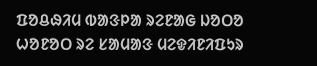ᱯᱚᱪᱷᱤᱢ ᱵᱟᱝᱞᱟ ᱨᱮᱱᱟᱜ ᱡᱚᱛᱚ ᱦᱚᱱᱚᱛ ᱨᱮ ᱥᱟᱢᱟᱝ ᱢᱮᱫᱤᱱᱤᱯᱩᱨ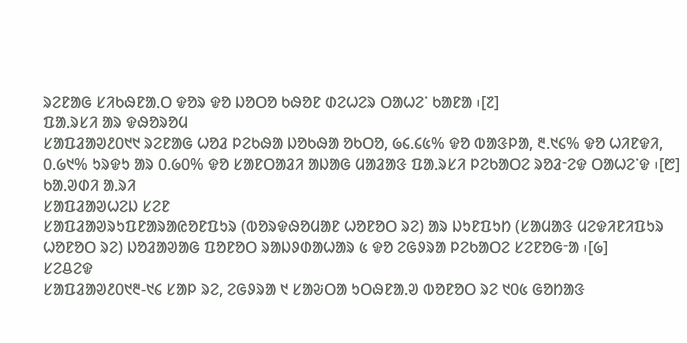ᱨᱮᱱᱟᱜ ᱥᱤᱠᱷᱱᱟᱹᱛ ᱫᱚᱨ ᱫᱚ ᱡᱚᱛᱚ ᱠᱷᱚᱱ ᱰᱮᱦᱮᱨ ᱛᱟᱦᱮᱸ ᱠᱟᱱᱟ ᱾[᱗]
ᱯᱟᱹᱨᱥᱤ ᱟᱨ ᱫᱷᱚᱨᱚᱢ
ᱥᱟᱯᱲᱟᱣ᱒᱐᱑᱑ ᱨᱮᱱᱟᱜ ᱦᱚᱲ ᱞᱮᱠᱷᱟ ᱡᱚᱠᱷᱟ ᱚᱠᱛᱚ, ᱙᱔.᱔᱕% ᱫᱚ ᱵᱟᱝᱞᱟ, ᱓.᱑᱔% ᱫᱚ ᱦᱤᱱᱫᱤ, ᱐.᱙᱑% ᱩᱨᱫᱩ ᱟᱨ ᱐.᱙᱐% ᱫᱚ ᱥᱟᱱᱛᱟᱲᱤ ᱟᱡᱟᱜ ᱢᱟᱲᱟᱝ ᱯᱟᱹᱨᱥᱤ ᱞᱮᱠᱟᱛᱮ ᱨᱚᱲᱼᱮᱫ ᱛᱟᱦᱮᱸᱫ ᱾[᱘]
ᱠᱟᱹᱣᱰᱤ ᱟᱹᱨᱤ
ᱥᱟᱯᱲᱟᱣᱦᱮᱡ ᱥᱮᱱ
ᱥᱟᱯᱲᱟᱣᱨᱩᱯᱱᱟᱨᱟᱭᱚᱱᱯᱩᱨ (ᱵᱚᱨᱫᱷᱚᱢᱟᱱ ᱦᱚᱱᱚᱛ ᱨᱮ) ᱟᱨ ᱡᱩᱱᱯᱩᱴ (ᱥᱟᱢᱟᱝ ᱢᱮᱫᱤᱱᱤᱯᱩᱨ ᱦᱚᱱᱚᱛ ᱨᱮ) ᱡᱚᱲᱟᱣᱟᱜ ᱯᱚᱱᱚᱛ ᱨᱟᱡᱽᱰᱟᱦᱟᱨ ᱕ ᱫᱚ ᱮᱜᱽᱨᱟ ᱞᱮᱠᱟᱛᱮ ᱥᱮᱱᱚᱜᱼᱟ ᱾[᱙]
ᱥᱮᱪᱮᱫ
ᱥᱟᱯᱲᱟᱣ᱒᱐᱑᱓-᱑᱔ ᱥᱟᱞ ᱨᱮ, ᱮᱜᱽᱨᱟ ᱑ ᱥᱟᱶᱛᱟ ᱩᱛᱷᱱᱟᱹᱣ ᱵᱚᱱᱚᱛ ᱨᱮ ᱑᱐᱕ ᱜᱚᱴᱟᱝ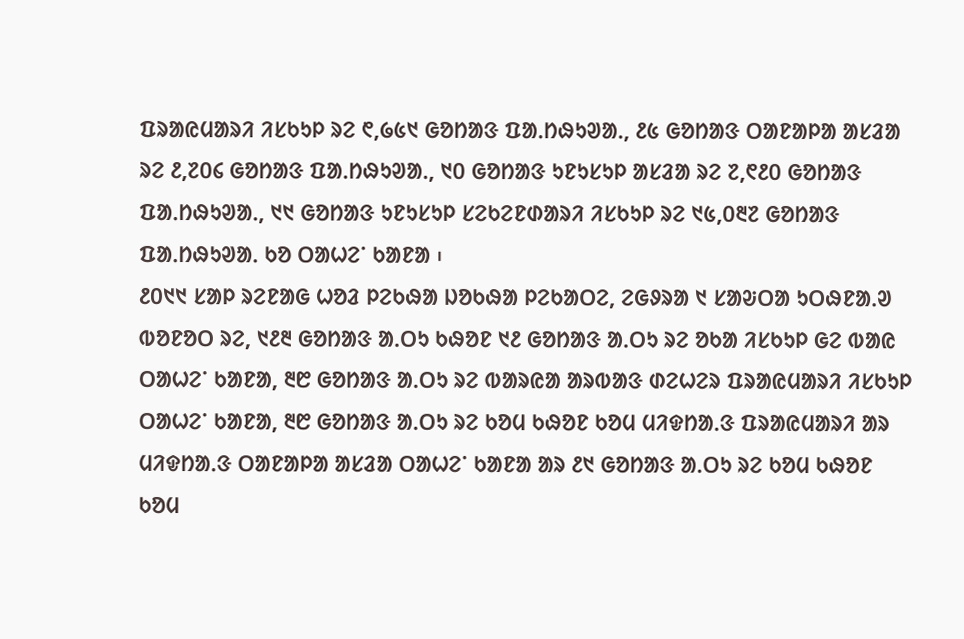ᱯᱨᱟᱭᱢᱟᱨᱤ ᱤᱥᱠᱩᱞ ᱨᱮ ᱖,᱙᱕᱑ ᱜᱚᱴᱟᱝ ᱯᱟᱹᱴᱷᱩᱣᱟᱹ, ᱒᱕ ᱜᱚᱴᱟᱝ ᱛᱟᱱᱟᱞᱟ ᱟᱥᱲᱟ ᱨᱮ ᱒,᱗᱐᱔ ᱜᱚᱴᱟᱝ ᱯᱟᱹᱴᱷᱩᱣᱟᱹ, ᱑᱐ ᱜᱚᱴᱟᱝ ᱩᱱᱩᱥᱩᱞ ᱟᱥᱲᱟ ᱨᱮ ᱗,᱖᱒᱐ ᱜᱚᱴᱟᱝ ᱯᱟᱹᱴᱷᱩᱣᱟᱹ, ᱑᱑ ᱜᱚᱴᱟᱝ ᱩᱱᱩᱥᱩᱞ ᱥᱮᱠᱮᱱᱰᱟᱨᱤ ᱤᱥᱠᱩᱞ ᱨᱮ ᱑᱕,᱐᱓᱗ ᱜᱚᱴᱟᱝ ᱯᱟᱹᱴᱷᱩᱣᱟᱹ ᱠᱚ ᱛᱟᱦᱮᱸ ᱠᱟᱱᱟ ᱾
᱒᱐᱑᱑ ᱥᱟᱞ ᱨᱮᱱᱟᱜ ᱦᱚᱲ ᱞᱮᱠᱷᱟ ᱡᱚᱠᱷᱟ ᱞᱮᱠᱟᱛᱮ, ᱮᱜᱽᱨᱟ ᱑ ᱥᱟᱶᱛᱟ ᱩᱛᱷᱱᱟᱹᱣ ᱵᱚᱱᱚᱛ ᱨᱮ, ᱑᱒᱓ ᱜᱚᱴᱟᱝ ᱟᱹᱛᱩ ᱠᱷᱚᱱ ᱑᱒ ᱜᱚᱴᱟᱝ ᱟᱹᱛᱩ ᱨᱮ ᱚᱠᱟ ᱤᱥᱠᱩᱞ ᱜᱮ ᱵᱟᱭ ᱛᱟᱦᱮᱸ ᱠᱟᱱᱟ, ᱓᱘ ᱜᱚᱴᱟᱝ ᱟᱹᱛᱩ ᱨᱮ ᱵᱟᱨᱭᱟ ᱟᱨᱵᱟᱝ ᱰᱮᱦᱮᱨ ᱯᱨᱟᱭᱢᱟᱨᱤ ᱤᱥᱠᱩᱞ ᱛᱟᱦᱮᱸ ᱠᱟᱱᱟ, ᱓᱘ ᱜᱚᱴᱟᱝ ᱟᱹᱛᱩ ᱨᱮ ᱠᱚᱢ ᱠᱷᱚᱱ ᱠᱚᱢ ᱢᱤᱫᱴᱟᱹᱝ ᱯᱨᱟᱭᱢᱟᱨᱤ ᱟᱨ ᱢᱤᱫᱴᱟᱹᱝ ᱛᱟᱱᱟᱞᱟ ᱟᱥᱲᱟ ᱛᱟᱦᱮᱸ ᱠᱟᱱᱟ ᱟᱨ ᱒᱑ ᱜᱚᱴᱟᱝ ᱟᱹᱛᱩ ᱨᱮ ᱠᱚᱢ ᱠᱷᱚᱱ ᱠᱚᱢ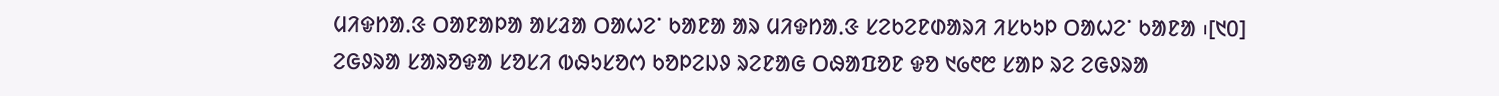ᱢᱤᱫᱴᱟᱹᱝ ᱛᱟᱱᱟᱞᱟ ᱟᱥᱲᱟ ᱛᱟᱦᱮᱸ ᱠᱟᱱᱟ ᱟᱨ ᱢᱤᱫᱴᱟᱹᱝ ᱥᱮᱠᱮᱱᱰᱟᱨᱤ ᱤᱥᱠᱩᱞ ᱛᱟᱦᱮᱸ ᱠᱟᱱᱟ ᱾[᱑᱐]
ᱮᱜᱽᱨᱟ ᱥᱟᱨᱚᱫᱟ ᱥᱚᱥᱤ ᱵᱷᱩᱥᱚᱬ ᱠᱚᱞᱮᱡᱽ ᱨᱮᱱᱟᱜ ᱛᱷᱟᱯᱚᱱ ᱫᱚ ᱑᱙᱖᱘ ᱥᱟᱞ ᱨᱮ ᱮᱜᱽᱨᱟ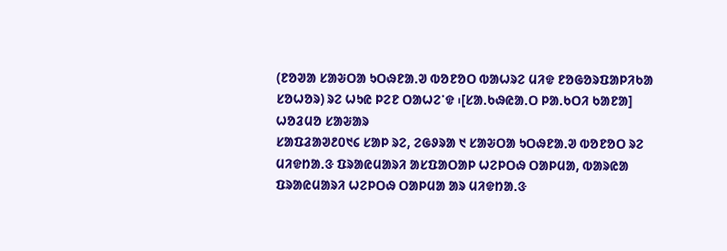(ᱱᱚᱣᱟ ᱥᱟᱶᱛᱟ ᱩᱛᱷᱱᱟᱹᱣ ᱵᱚᱱᱚᱛ ᱵᱟᱦᱨᱮ ᱢᱤᱫ ᱱᱚᱜᱚᱨᱯᱟᱞᱤᱠᱟ ᱥᱚᱦᱚᱨ) ᱨᱮ ᱦᱩᱭ ᱞᱮᱱ ᱛᱟᱦᱮᱸᱫ ᱾[ᱥᱟᱹᱠᱷᱭᱟᱹᱛ ᱞᱟᱹᱠᱛᱤ ᱠᱟᱱᱟ]
ᱦᱚᱲᱢᱚ ᱥᱟᱶᱟᱨ
ᱥᱟᱯᱲᱟᱣ᱒᱐᱑᱔ ᱥᱟᱞ ᱨᱮ, ᱮᱜᱽᱨᱟ ᱑ ᱥᱟᱶᱛᱟ ᱩᱛᱷᱱᱟᱹᱣ ᱵᱚᱱᱚᱛ ᱨᱮ ᱢᱤᱫᱴᱟᱹᱝ ᱯᱨᱟᱭᱢᱟᱨᱤ ᱟᱥᱯᱟᱛᱟᱞ ᱦᱮᱞᱛᱷ ᱛᱟᱞᱢᱟ, ᱵᱟᱨᱭᱟ ᱯᱨᱟᱭᱢᱟᱨᱤ ᱦᱮᱞᱛᱷ ᱛᱟᱞᱢᱟ ᱟᱨ ᱢᱤᱫᱴᱟᱹᱝ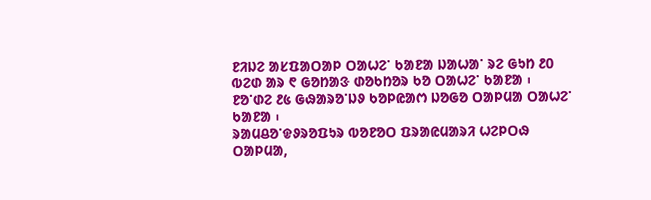ᱱᱤᱡᱮ ᱟᱥᱯᱟᱛᱟᱞ ᱛᱟᱦᱮᱸ ᱠᱟᱱᱟ ᱡᱟᱦᱟᱸ ᱨᱮ ᱜᱩᱴ ᱒᱐ ᱵᱮᱰ ᱟᱨ ᱖ ᱜᱚᱴᱟᱝ ᱰᱚᱠᱴᱚᱨ ᱠᱚ ᱛᱟᱦᱮᱸ ᱠᱟᱱᱟ ᱾ ᱱᱚᱸᱰᱮ ᱒᱕ ᱜᱷᱟᱨᱚᱸᱡᱽ ᱠᱚᱞᱭᱟᱬ ᱡᱚᱜᱚ ᱛᱟᱞᱢᱟ ᱛᱟᱦᱮᱸ ᱠᱟᱱᱟ ᱾
ᱨᱟᱢᱪᱚᱸᱫᱽᱨᱚᱯᱩᱨ ᱵᱚᱱᱚᱛ ᱯᱨᱟᱭᱢᱟᱨᱤ ᱦᱮᱞᱛᱷ ᱛᱟᱞᱢᱟ,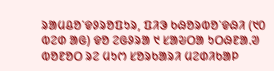ᱨᱟᱢᱪᱚᱸᱫᱽᱨᱚᱯᱩᱨ, ᱯᱤᱳ ᱠᱷᱚᱨᱵᱚᱸᱫᱷᱤ (᱑᱐ ᱵᱮᱰ ᱟᱜ) ᱫᱚ ᱮᱜᱽᱨᱟ ᱑ ᱥᱟᱶᱛᱟ ᱩᱛᱷᱱᱟᱹᱣ ᱵᱚᱱᱚᱛ ᱨᱮ ᱢᱩᱬ ᱥᱚᱨᱠᱟᱨᱤ ᱢᱮᱰᱤᱠᱟᱞ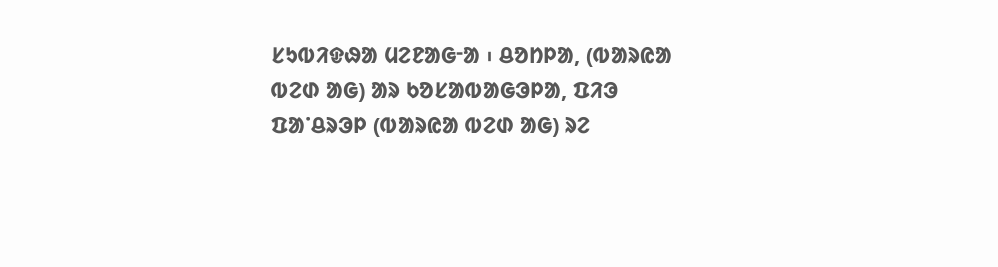ᱥᱩᱵᱤᱫᱷᱟ ᱢᱮᱱᱟᱜᱼᱟ ᱾ ᱪᱚᱴᱞᱟ, (ᱵᱟᱨᱭᱟ ᱵᱮᱰ ᱟᱜ) ᱟᱨ ᱠᱚᱥᱟᱵᱟᱜᱳᱞᱟ, ᱯᱤᱳ ᱯᱟᱸᱪᱨᱳᱞ (ᱵᱟᱨᱭᱟ ᱵᱮᱰ ᱟᱜ) ᱨᱮ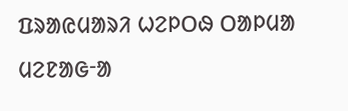ᱯᱨᱟᱭᱢᱟᱨᱤ ᱦᱮᱞᱛᱷ ᱛᱟᱞᱢᱟ ᱢᱮᱱᱟᱜᱼᱟ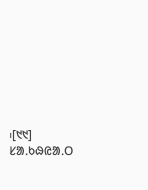᱾[᱑᱑]
ᱥᱟᱹᱠᱷᱭᱟᱹᱛ